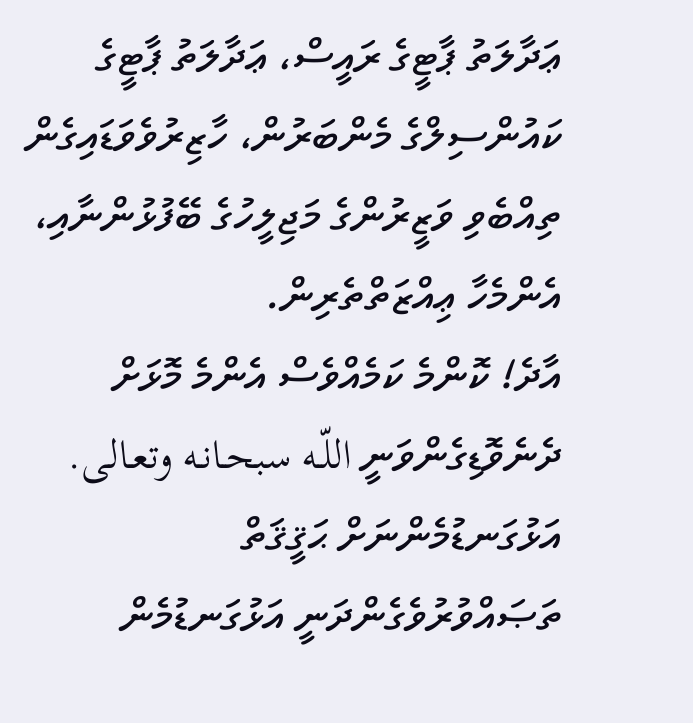ޢަދާލަތު ޕާޓީގެ ރައީސް، ޢަދާލަތު ޕާޓީގެ ކައުންސިލްގެ މެންބަރުން، ހާޒިރުވެވަޑައިގެން ތިއްބެވި ވަޒީރުންގެ މަޖިލީހުގެ ބޭފުޅުންނާއި، އެންމެހާ ޢިއްޒަތްތެރިން.
އާދެ! ކޮންމެ ކަމެއްވެސް އެންމެ މޮޅަށް ދެނެވޮޑިގެންވަނީ اللّـه سبحـانـه وتعـالى. އަޅުގަނޑުމެންނަށް ޙަޤީޤަތް ތަޞައްވުރުވެގެންދަނީ އަޅުގަނޑުމެން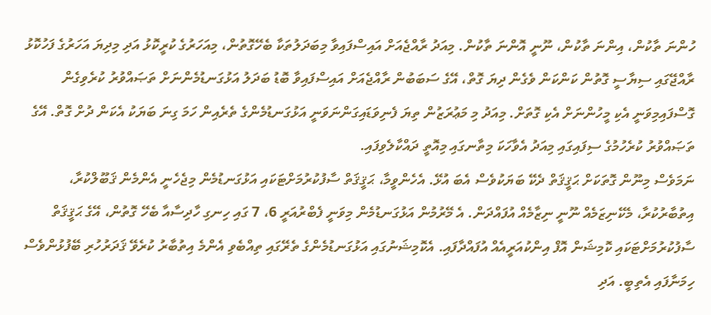ހުންނަ ތާކުން، އިންނަ ތާކުން، ނޫނީ އޮންނަ ތާކުން. މިއަދު ރާއްޖެއަށް އައިސްފައިވާ މިބަދަލުތަކާ ބެހޭގޮތުން، މިއަހަރުގެ ކުރީކޮޅު އަދި މިދިޔަ އަހަރުގެ ފަހުކޮޅު ރާއްޖޭގައި ސިޔާސީ ގޮތުން ކަންކަން ވެގެން ދިޔަ ގޮތް، އޭގެ ސަބަބުން ރާއްޖެއަށް އައިސްފައިވާ ބޮޑު ބަދަލު އަޅުގަނޑުމެންނަށް ތަޞައްވުރު ކުރެވިގެން ގޮސްފައިމިވަނީ އެކި މީހުންނަށް އެކި ގޮތަށް. މިއަދު މި މަޢުރަޒުން ތިޔަ ފެނިވަޑައިގަންނަވަނީ އަޅުގަނޑުމެންގެ ތެރެއިން ހަމަ ގިނަ ބަޔަކު އެކަން ދުށް ގޮތް. އޭގެ ތަޞައްވުރު ކުރެހުމުގެ ސިފައިގައި މިއަދު އެވާހަކަ މިތާނގައި މިއޮތީ ދައްކާލެވިފައި.
ނަމަވެސް މިނޫން ގޮތަކަށް ޙަޤީޤަތް ދެކޭ ބަޔަކުވެސް އެބަ އުޅޭ. އެހެންވީމާ، ޙަޤީޤަތް ސާފުކުރުމަށްޓަކައި އަޅުގަނޑުމެން މިޖެހެނީ އެންމެން ޤަބޫލްކުރާ، އިތުބާރުކުރާ، މެކޭނިޒަމެއް ނޫނީ ނިޒާމެއް އުފައްދަން. އެ މޭރުމުން އަޅުގަނޑުމެން މިވަނީ ފެބްރުއަރީ 6، 7 ގައި ހިނގި ހާދިސާއާ ބެހޭ ގޮތުން، އޭގެ ޙަޤީޤަތް ސާފުކުރުމަށްޓަކައި ކޮމިޝަން އޮފް އިންކުއަރީއެއް އުފައްދާފައި. އެކޮމިޝަނުގައި އަޅުގަނޑުމެންގެ ތެރޭގައި ތިއްބެވި އެންމެ އިތުބާރު ކުރެވޭ ޤަދަރުހުރި ބޭފުޅުންވެސް ހިމަނާފައި އެތިބީ. އަދި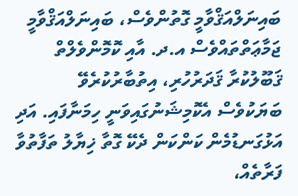ބައިނަލްއަޤްވާމީ ގޮތުންވެސް، ބައިނަލްއަޤްވާމީ ޖަމާޢަތްތައްވެސް އ.ދ. އާއި ކޮމޮންވެލްތް ޤަބޫލުކުރާ ޤަދަރުހުރި، އިތުބާރުކުރެވޭ ބަޔަކުވެސް އެކޮމިޝަނުގައިވަނީ ހިމަނާފައި. އަދި އަޅުގަނޑުމެން ކަންކަން ދެކޭ ގޮތާ ޚިޔާލު ތަފާތުވާ ފަރާތެއް،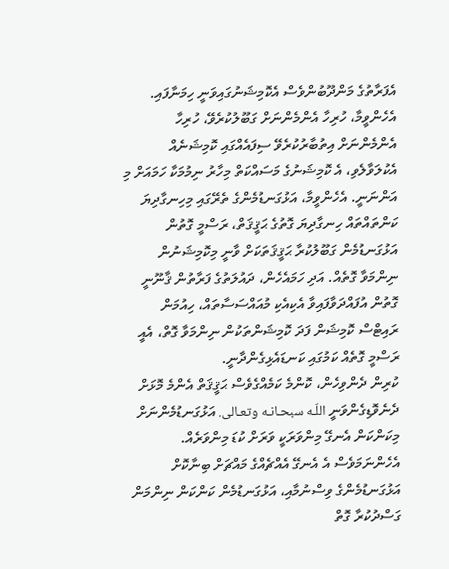އެފަރާތުގެ މަންދޫބުންވެސް އެކޮމިޝަނުގައިވަނީ ހިމަނާފައި.
އެހެންވީމާ، ހުރިހާ އެންމެންނަށް ގަބޫލުކުރެވޭ، ހުރިހާ އެންމެންނަށް އިތުބާރުކުރެވޭ ސިފައެއްގައި ކޮމިޝަނެއް އެކުލަވާލެވި، އެ ކޮމިޝަނުގެ މަސައްކަތް މިހާރު ނިމުމަކާ ހަމައަށް މި އަންނަނީ. އެހެންވީމާ، އަޅުގަނޑުމެންގެ ތެރޭގައި މިހިނގާދިޔަ ކަންތައްތައް ހިނގާދިޔަ ގޮތުގެ ޙަޤީޤަތް، ރަސްމީ ގޮތުން އަޅުގަނޑުމެން ގަބޫލުކުރާ ޙަޤީޤަތަކަށް ވާނީ މިކޮމިޝަނުން ނިންމަވާ ގޮތެއް. އަދި ހަމައެހެން، ދައުލަތުގެ ފަރާތުން ޤާނޫނީ ގޮތުން އުފައްދަވާފައިވާ އެކިއެކި މުއައްސަސާތައް، ހިއުމަން ރައިޓްސް ކޮމިޝަން ފަދަ ކޮމިޝަންތަކުން ނިންމަވާ ގޮތް، އެއީ ރަސްމީ ގޮތެއް ކަމުގައި ކަނޑައެޅިގެންދާނީ.
ކުރިން ދެންވިހެން، ކޮންމެ ކަމެއްގެވެސް ޙަޤީޤަތް އެންމެ މޮޅަށް ދެނެވޮޑިގެންވަނީ اللّـه سبحـانـه وتعـالى. އަޅުގަނޑުމެންނަށް މިކަންކަން އެނގޭ މިންވަރަކީ ވަރަށް ކުޑަ މިންވަރެއް. އެހެންނަމަވެސް އެ އެނގޭ އެއްޗެއްގެ މައްޗަށް ބިނާކޮށް އަޅުގަނޑުމެންގެ ވިސްނުމާއި، އަޅުގަނޑުމެން ކަންކަން ނިންމަން ގަސްދުކުރާ ގޮތް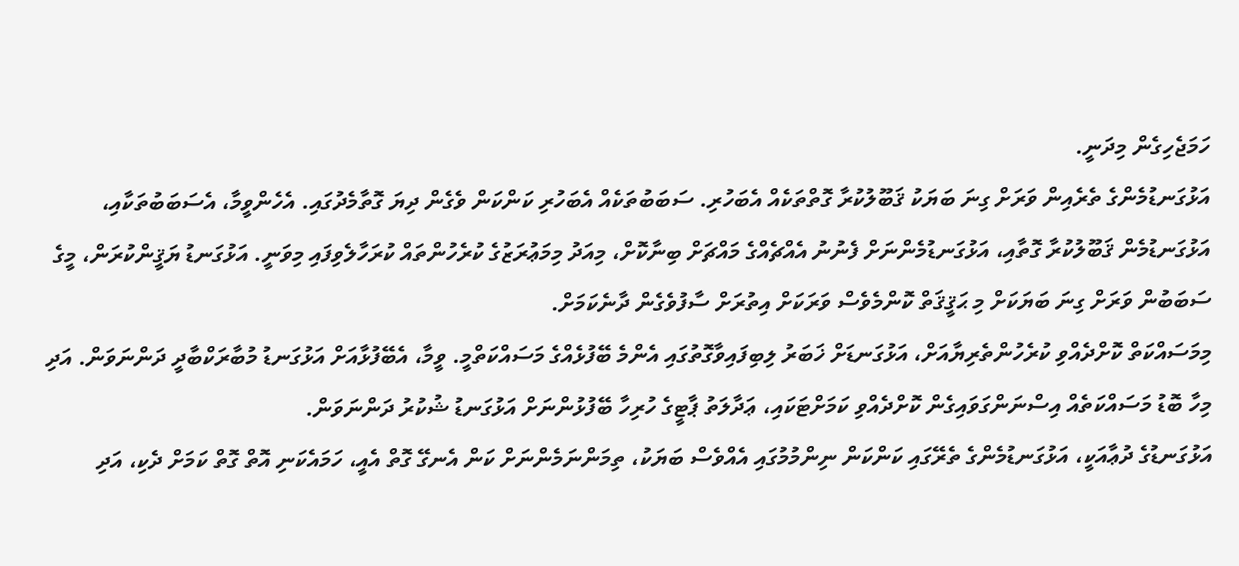ހަމަޖެހިގެން މިދަނީ.
އަޅުގަނޑުމެންގެ ތެރެއިން ވަރަށް ގިނަ ބަޔަކު ޤަބޫލުކުރާ ގޮތްތަކެއް އެބަހުރި. ސަބަބުތަކެއް އެބަހުރި ކަންކަން ވެގެން ދިޔަ ގޮތާމެދުގައި. އެހެންވީމާ، އެސަބަބުތަކާއި، އަޅުގަނޑުމެން ޤަބޫލުކުރާ ގޮތާއި، އަޅުގަނޑުމެންނަށް ފެނުނު އެއްޗެއްގެ މައްޗަށް ބިނާކޮށް، މިއަދު މިމަޢުރަޒުގެ ކުރެހުންތައް ކުރަހާލެވިފައި މިވަނީ. އަޅުގަނޑު ޔަޤީންކުރަން، މީގެ ސަބަބުން ވަރަށް ގިނަ ބަޔަކަށް މި ޙަޤީޤަތް ކޮންމެވެސް ވަރަކަށް އިތުރަށް ސާފުވެގެން ދާނެކަމަށް.
މިމަސައްކަތް ކޮށްދެއްވި ކުރެހުންތެރިޔާއަށް، އަޅުގަނޑަށް ޚަބަރު ލިބިފައިވާގޮތުގައި އެންމެ ބޭފުޅެއްގެ މަސައްކަތްމީ. ވީމާ، އެބޭފުޅާއަށް އަޅުގަނޑު މުބާރަކްބާދީ ދަންނަވަން. އަދި މިހާ ބޮޑު މަސައްކަތެއް އިސްނަންގަވައިގެން ކޮށްދެއްވި ކަމަށްޓަކައި، ޢަދާލަތު ޕާޓީގެ ހުރިހާ ބޭފުޅުންނަށް އަޅުގަނޑު ޝުކުރު ދަންނަވަން.
އަޅުގަނޑުގެ ދުޢާއަކީ، އަޅުގަނޑުމެންގެ ތެރޭގައި ކަންކަން ނިންމުމުގައި އެއްވެސް ބަޔަކު، ތިމަންނަމެންނަށް ކަން އެނގޭ ގޮތް އެއީ، ހަމައެކަނި އޮތް ގޮތް ކަމަށް ދެކި، އަދި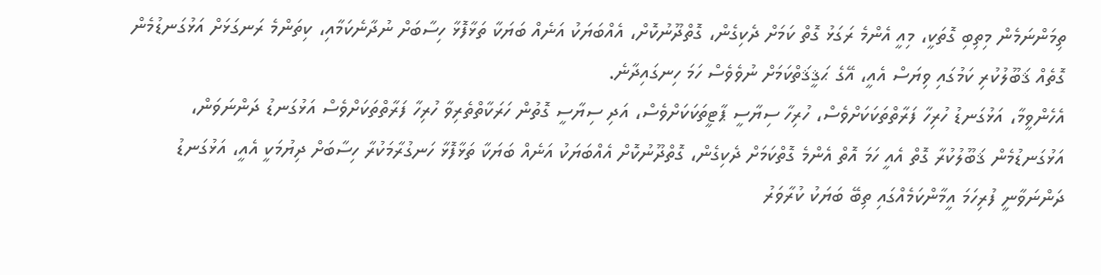ތިމަންނަމެން މިތިބި ގޮތަކީ، މިއީ އެންމެ ރަގަޅު ގޮތް ކަމަށް ދެކިގެން، ގޮތްދޫނުކޮށް، އެއްބަޔަކު އަނެއް ބަޔަކާ ތަޅާފޮޅާ ހިސާބަށް ނުދާނެކަމާއި، ކިތަންމެ ރަނގަޅަށް އަޅުގަނޑުމެން ގޮތެއް ޤަބޫލުކުރި ކަމުގައި ވިޔަސް އެއީ، އޭގެ ޙަޤީޤަތްކަމަށް ނުވެވެސް ހަމަ ހިނގައިދާނެ.
އެހެންވީމާ، އަޅުގަނޑު ހުރިހާ ފަރާތްތަކަކަށްވެސް، ހުރިހާ ސިޔާސީ ޕާޓީތަކަކަށްވެސް، އަދި ސިޔާސީ ގޮތުން ހަރަކާތްތެރިވާ ހުރިހާ ފަރާތްތަކަށްވެސް އަޅުގަނޑު ދަންނަވަން، އަޅުގަނޑުމެން ޤަބޫލުކުރާ ގޮތް އެއީ ހަމަ އޮތް އެންމެ ގޮތްކަމަށް ދެކިގެން، ގޮތްދޫނުކޮށް އެއްބަޔަކު އަނެއް ބަޔަކާ ތަޅާފޮޅާ ހަނގުރާމަކުރާ ހިސާބަށް ދިޔުމަކީ އެއީ، އަޅުގަނޑު ދަންނަވާނީ ފުރިހަމަ އީމާންކަމެއްގައި ތިބޭ ބަޔަކު ކުރާވަރު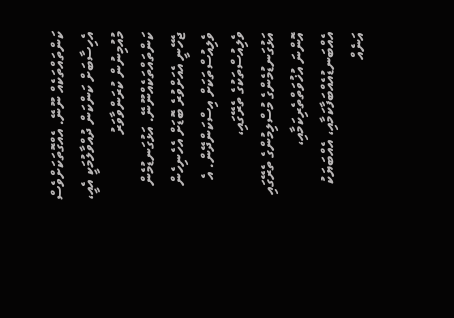ކަންތައްތަކެއް ނޫނޭ. އެއްގޮތަކަށްވެސް އެހިސާބަށް ކަންކަން ދުއްވާލުމަކީ އެއީ، މުއުމިނުން ކުރަންވާވަރު ކަންތައްތަކެއްނޫނޭ. އަޅުގަނޑުމެން ޖެހޭނީ އެއަށްވުރެ ބޮޑަށް އެހެނިހެން ވެލިއުސްތަކަށް އިސްކަންދޭން. އެ ވެލިއުސްތަކުގެ ތެރޭގައި، އަޅުގަނޑުމެންގެ މުސްލިމުންގެ ތެރޭގައި އޮންނަ އުޚުވަތްތެރިކަމާއި، އެއްބަނޑުއެއްބަފާކަމާއި، އެއްބަޔަކު އަނެއް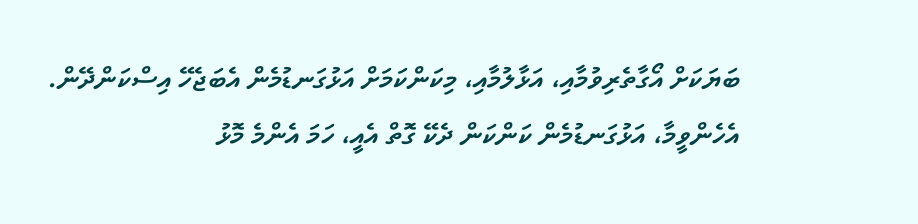ބަޔަކަށް އޯގާތެރިވުމާއި، އަޅާލުމާއި، މިކަންކަމަށް އަޅުގަނޑުމެން އެބަޖެހޭ އިސްކަންދޭން. އެހެންވީމާ، އަޅުގަނޑުމެން ކަންކަން ދެކޭ ގޮތް އެއީ، ހަމަ އެންމެ މޮޅު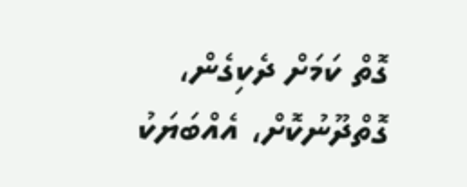ގޮތް ކަމަށް ދެކިގެން، ގޮތްދޫނުކޮށް، އެއްބަޔަކު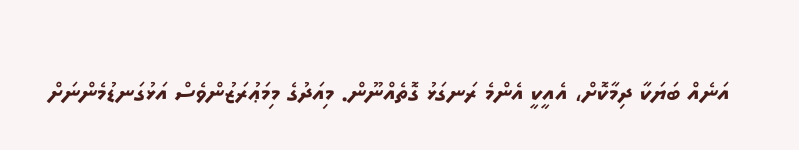އަނެއް ބަޔަކާ ދިމާކޮށް، އެއީކީ އެންމެ ރަނގަޅު ގޮތެއްނޫން. މިއަދުގެ މިމަޢުރަޒުންވެސް އަޅުގަނޑުމެންނަށް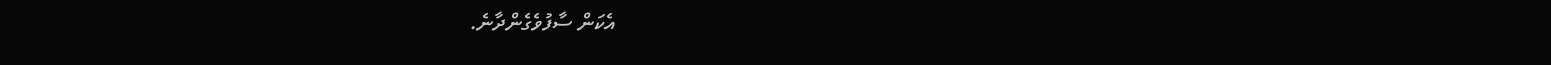އެކަން ސާފުވެގެންދާނެ.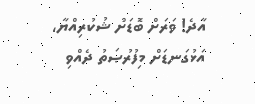އާދެ! ވަރަށް ބޮޑަށް ޝުކުރިއްޔާ، އަޅުގަނޑަށް މިފުރުޞަތު ދެއްވި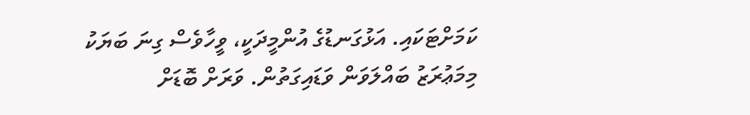ކަމަށްޓަކައި. އަޅުގަނޑުގެ އުންމީދަކީ، ވީހާވެސް ގިނަ ބަޔަކު މިމަޢުރަޒު ބައްލަވަން ވަޑައިގަތުން. ވަރަށް ބޮޑަށް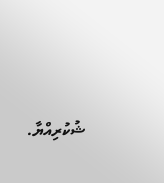ޝުކުރިއްޔާ.